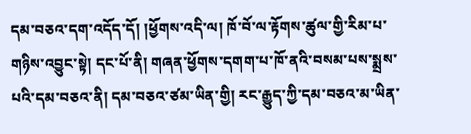དམ་བཅའ་དག་འདོད་དོ། །ཕྱོགས་འདི་ལ། ཁོ་བོ་ལ་རྟོགས་ཚུལ་གྱི་རིམ་པ་གཉིས་འབྱུང་སྟེ། དང་པོ་ནི། གཞན་ཕྱོགས་དགག་པ་ཁོ་ནའི་བསམ་པས་སྨྲས་པའི་དམ་བཅའ་ནི། དམ་བཅའ་ཙམ་ཡིན་གྱི། རང་རྒྱུད་ཀྱི་དམ་བཅའ་མ་ཡིན་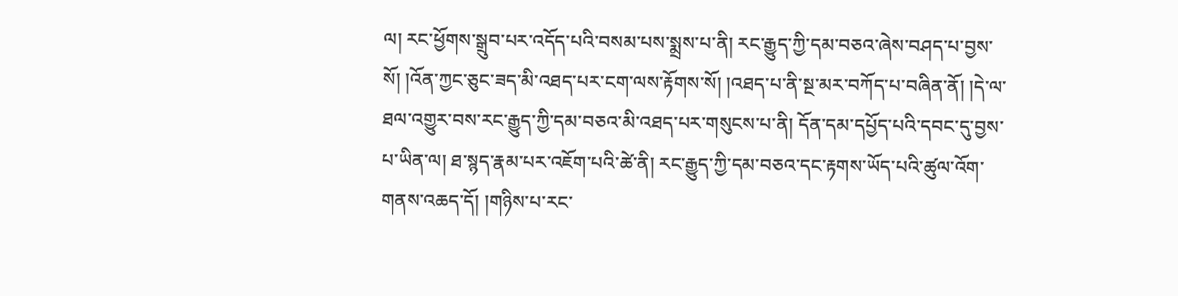ལ། རང་ཕྱོགས་སྒྲུབ་པར་འདོད་པའི་བསམ་པས་སྨྲས་པ་ནི། རང་རྒྱུད་ཀྱི་དམ་བཅའ་ཞེས་བཤད་པ་བྱས་སོ། །འོན་ཀྱང་ཅུང་ཟད་མི་འཐད་པར་ངག་ལས་རྟོགས་སོ། །འཐད་པ་ནི་སྔ་མར་བཀོད་པ་བཞིན་ནོ། །དེ་ལ་ཐལ་འགྱུར་བས་རང་རྒྱུད་ཀྱི་དམ་བཅའ་མི་འཐད་པར་གསུངས་པ་ནི། དོན་དམ་དཔྱོད་པའི་དབང་དུ་བྱས་པ་ཡིན་ལ། ཐ་སྙད་རྣམ་པར་འཇོག་པའི་ཚེ་ནི། རང་རྒྱུད་ཀྱི་དམ་བཅའ་དང་རྟགས་ཡོད་པའི་ཚུལ་འོག་གནས་འཆད་དོ། །གཉིས་པ་རང་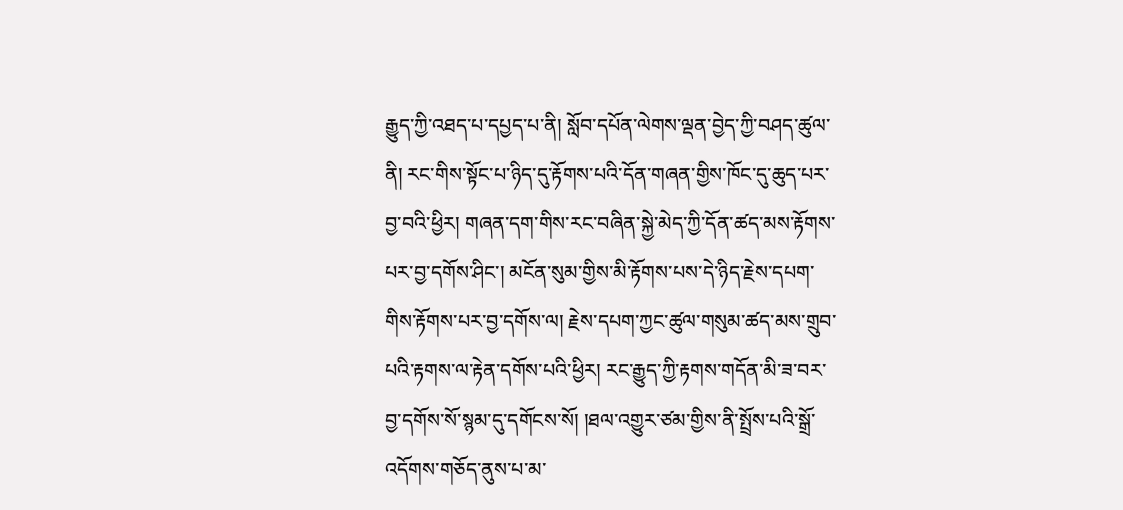རྒྱུད་ཀྱི་འཐད་པ་དཔྱད་པ་ནི། སློབ་དཔོན་ལེགས་ལྡན་བྱེད་ཀྱི་བཤད་ཚུལ་ནི། རང་གིས་སྟོང་པ་ཉིད་དུ་རྟོགས་པའི་དོན་གཞན་གྱིས་ཁོང་དུ་ཆུད་པར་བྱ་བའི་ཕྱིར། གཞན་དག་གིས་རང་བཞིན་སྐྱེ་མེད་ཀྱི་དོན་ཚད་མས་རྟོགས་པར་བྱ་དགོས་ཤིང་། མངོན་སུམ་གྱིས་མི་རྟོགས་པས་དེ་ཉིད་རྗེས་དཔག་གིས་རྟོགས་པར་བྱ་དགོས་ལ། རྗེས་དཔག་ཀྱང་ཚུལ་གསུམ་ཚད་མས་གྲུབ་པའི་རྟགས་ལ་རྟེན་དགོས་པའི་ཕྱིར། རང་རྒྱུད་ཀྱི་རྟགས་གདོན་མི་ཟ་བར་བྱ་དགོས་སོ་སྙམ་དུ་དགོངས་སོ། །ཐལ་འགྱུར་ཙམ་གྱིས་ནི་སྤྲོས་པའི་སྒྲོ་འདོགས་གཅོད་ནུས་པ་མ་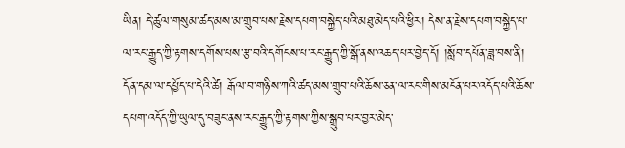ཡིན། དེ་ཚུལ་གསུམ་ཚད་མས་མ་གྲུབ་པས་རྗེས་དཔག་བསྐྱེད་པའི་མཐུ་མེད་པའི་ཕྱིར། དེས་ན་རྗེས་དཔག་བསྐྱེད་པ་ལ་རང་རྒྱུད་ཀྱི་རྟགས་དགོས་པས་རྩ་བའི་དགོངས་པ་རང་རྒྱུད་ཀྱི་སྒོ་ནས་འཆད་པར་བྱེད་དོ། །སློབ་དཔོན་ཟླ་བས་ནི། དོན་དམ་ལ་དཔྱོད་པ་དེའི་ཚེ། རྒོལ་བ་གཉིས་ཀའི་ཚད་མས་གྲུབ་པའི་ཆོས་ཅན་ལ་རང་གིས་མངོན་པར་འདོད་པའི་ཆོས་དཔག་འདོད་ཀྱི་ཡུལ་དུ་བཟུང་ནས་རང་རྒྱུད་ཀྱི་རྟགས་ཀྱིས་སྒྲུབ་པར་བྱར་མེད་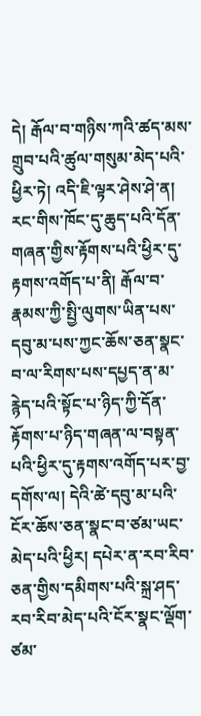དེ། རྒོལ་བ་གཉིས་ཀའི་ཚད་མས་གྲུབ་པའི་ཚུལ་གསུམ་མེད་པའི་ཕྱིར་ཏེ། འདི་ཇི་ལྟར་ཤེས་ཤེ་ན། རང་གིས་ཁོང་དུ་ཆུད་པའི་དོན་གཞན་གྱིས་རྟོགས་པའི་ཕྱིར་དུ་རྟགས་འགོད་པ་ནི། རྒོལ་བ་རྣམས་ཀྱི་སྤྱི་ལུགས་ཡིན་པས་དབུ་མ་པས་ཀྱང་ཆོས་ཅན་སྣང་བ་ལ་རིགས་པས་དཔྱད་ན་མ་རྙེད་པའི་སྟོང་པ་ཉིད་ཀྱི་དོན་རྟོགས་པ་ཉིད་གཞན་ལ་བསྟན་པའི་ཕྱིར་དུ་རྟགས་འགོད་པར་བྱ་དགོས་ལ། དེའི་ཚེ་དབུ་མ་པའི་ངོར་ཆོས་ཅན་སྣང་བ་ཙམ་ཡང་མེད་པའི་ཕྱིར། དཔེར་ན་རབ་རིབ་ཅན་གྱིས་དམིགས་པའི་སྐྲ་ཤད་རབ་རིབ་མེད་པའི་ངོར་སྣང་ལྡོག་ཙམ་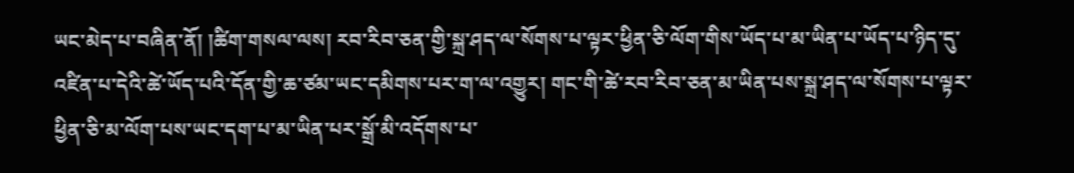ཡང་མེད་པ་བཞིན་ནོ། །ཚིག་གསལ་ལས། རབ་རིབ་ཅན་གྱི་སྐྲ་ཤད་ལ་སོགས་པ་ལྟར་ཕྱིན་ཅི་ལོག་གིས་ཡོད་པ་མ་ཡིན་པ་ཡོད་པ་ཉིད་དུ་འཛིན་པ་དེའི་ཚེ་ཡོད་པའི་དོན་གྱི་ཆ་ཙམ་ཡང་དམིགས་པར་ག་ལ་འགྱུར། གང་གི་ཚེ་རབ་རིབ་ཅན་མ་ཡིན་པས་སྐྲ་ཤད་ལ་སོགས་པ་ལྟར་ཕྱིན་ཅི་མ་ལོག་པས་ཡང་དག་པ་མ་ཡིན་པར་སྒྲོ་མི་འདོགས་པ་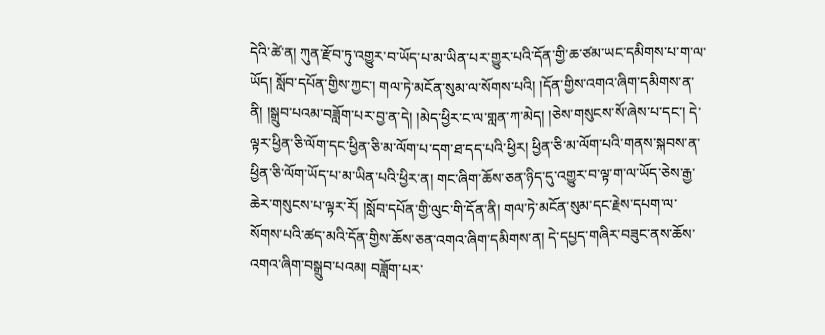དེའི་ཚེ་ན། ཀུན་རྫོབ་ཏུ་འགྱུར་བ་ཡོད་པ་མ་ཡིན་པར་གྱུར་པའི་དོན་གྱི་ཆ་ཙམ་ཡང་དམིགས་པ་ག་ལ་ཡོད། སློབ་དཔོན་གྱིས་ཀྱང་། གལ་ཏེ་མངོན་སུམ་ལ་སོགས་པའི། །དོན་གྱིས་འགའ་ཞིག་དམིགས་ན་ནི། །སྒྲུབ་པའམ་བཟློག་པར་བྱ་ན་དེ། །མེད་ཕྱིར་ང་ལ་གླན་ཀ་མེད། །ཅེས་གསུངས་སོ་ཞེས་པ་དང་། དེ་ལྟར་ཕྱིན་ཅི་ལོག་དང་ཕྱིན་ཅི་མ་ལོག་པ་དག་ཐ་དད་པའི་ཕྱིར། ཕྱིན་ཅི་མ་ལོག་པའི་གནས་སྐབས་ན་ཕྱིན་ཅི་ལོག་ཡོད་པ་མ་ཡིན་པའི་ཕྱིར་ན། གང་ཞིག་ཆོས་ཅན་ཉིད་དུ་འགྱུར་བ་ལྟ་ག་ལ་ཡོད་ཅེས་རྒྱ་ཆེར་གསུངས་པ་ལྟར་རོ། །སློབ་དཔོན་གྱི་ལུང་གི་དོན་ནི། གལ་ཏེ་མངོན་སུམ་དང་རྗེས་དཔག་ལ་སོགས་པའི་ཚད་མའི་དོན་གྱིས་ཆོས་ཅན་འགའ་ཞིག་དམིགས་ན། དེ་དཔྱད་གཞིར་བཟུང་ནས་ཆོས་འགའ་ཞིག་བསྒྲུབ་པའམ། བཟློག་པར་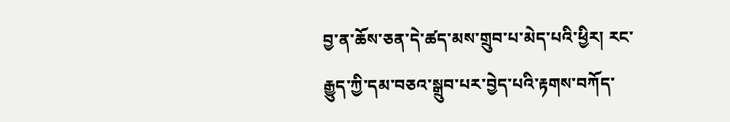བྱ་ན་ཆོས་ཅན་དེ་ཚད་མས་གྲུབ་པ་མེད་པའི་ཕྱིར། རང་རྒྱུད་ཀྱི་དམ་བཅའ་སྒྲུབ་པར་བྱེད་པའི་རྟགས་བཀོད་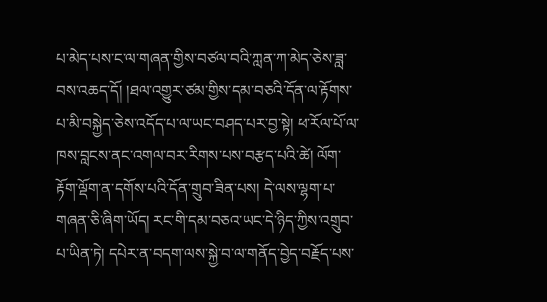པ་མེད་པས་ང་ལ་གཞན་གྱིས་བཙལ་བའི་ཀླན་ཀ་མེད་ཅེས་ཟླ་བས་འཆད་དོ། །ཐལ་འགྱུར་ཙམ་གྱིས་དམ་བཅའི་དོན་ལ་རྟོགས་པ་མི་བསྐྱེད་ཅེས་འདོད་པ་ལ་ཡང་བཤད་པར་བྱ་སྟེ། ཕ་རོལ་པོ་ལ་ཁས་བླངས་ནང་འགལ་བར་རིགས་པས་བརྩད་པའི་ཚེ། ལོག་རྟོག་ལྡོག་ན་དགོས་པའི་དོན་གྲུབ་ཟིན་པས། དེ་ལས་ལྷག་པ་གཞན་ཅི་ཞིག་ཡོད། རང་གི་དམ་བཅའ་ཡང་དེ་ཉིད་ཀྱིས་འགྲུབ་པ་ཡིན་ཏེ། དཔེར་ན་བདག་ལས་སྐྱེ་བ་ལ་གནོད་བྱེད་བརྗོད་པས་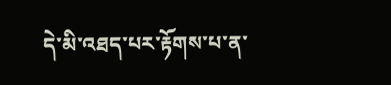དེ་མི་འཐད་པར་རྟོགས་པ་ན་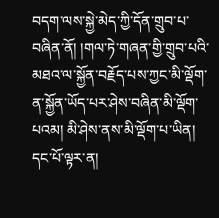བདག་ལས་སྐྱེ་མེད་ཀྱི་དོན་གྲུབ་པ་བཞིན་ནོ། །གལ་ཏེ་གཞན་གྱི་གྲུབ་པའི་མཐའ་ལ་སྐྱོན་བརྗོད་པས་ཀྱང་མི་ལྡོག་ན་སྐྱོན་ཡོད་པར་ཤེས་བཞིན་མི་ལྡོག་པའམ། མི་ཤེས་ནས་མི་ལྡོག་པ་ཡིན། དང་པོ་ལྟར་ན།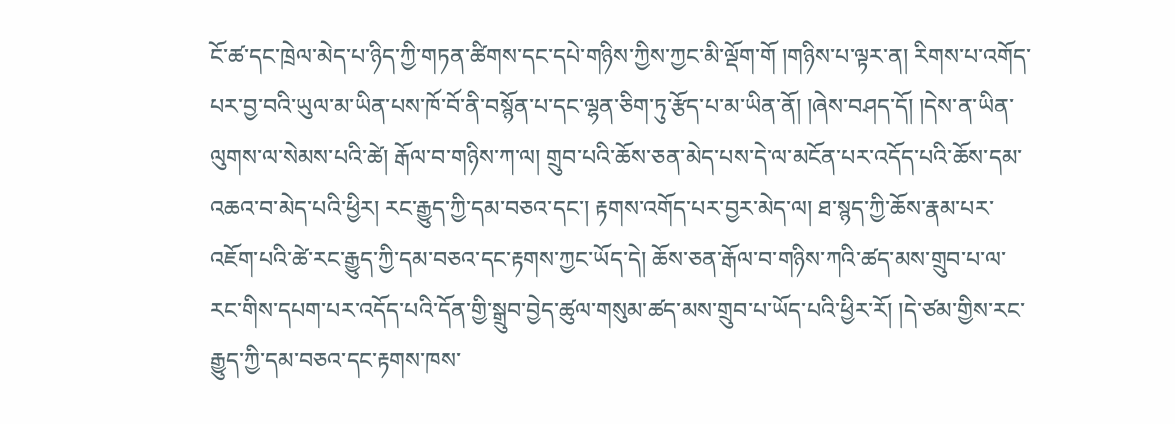ངོ་ཚ་དང་ཁྲེལ་མེད་པ་ཉིད་ཀྱི་གཏན་ཚིགས་དང་དཔེ་གཉིས་ཀྱིས་ཀྱང་མི་ལྡོག་གོ །གཉིས་པ་ལྟར་ན། རིགས་པ་འགོད་པར་བྱ་བའི་ཡུལ་མ་ཡིན་པས་ཁོ་བོ་ནི་བསྙོན་པ་དང་ལྷན་ཅིག་ཏུ་རྩོད་པ་མ་ཡིན་ནོ། །ཞེས་བཤད་དོ། །དེས་ན་ཡིན་ལུགས་ལ་སེམས་པའི་ཚེ། རྒོལ་བ་གཉིས་ཀ་ལ། གྲུབ་པའི་ཆོས་ཅན་མེད་པས་དེ་ལ་མངོན་པར་འདོད་པའི་ཆོས་དམ་འཆའ་བ་མེད་པའི་ཕྱིར། རང་རྒྱུད་ཀྱི་དམ་བཅའ་དང་། རྟགས་འགོད་པར་བྱར་མེད་ལ། ཐ་སྙད་ཀྱི་ཆོས་རྣམ་པར་འཇོག་པའི་ཚེ་རང་རྒྱུད་ཀྱི་དམ་བཅའ་དང་རྟགས་ཀྱང་ཡོད་དེ། ཆོས་ཅན་རྒོལ་བ་གཉིས་ཀའི་ཚད་མས་གྲུབ་པ་ལ་རང་གིས་དཔག་པར་འདོད་པའི་དོན་གྱི་སྒྲུབ་བྱེད་ཚུལ་གསུམ་ཚད་མས་གྲུབ་པ་ཡོད་པའི་ཕྱིར་རོ། །དེ་ཙམ་གྱིས་རང་རྒྱུད་ཀྱི་དམ་བཅའ་དང་རྟགས་ཁས་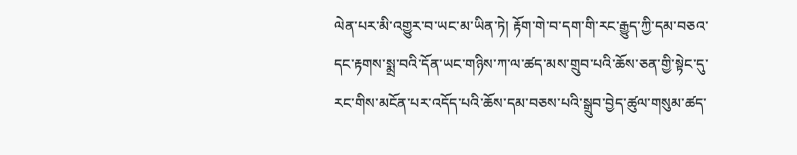ལེན་པར་མི་འགྱུར་བ་ཡང་མ་ཡིན་ཏེ། རྟོག་གེ་བ་དག་གི་རང་རྒྱུད་ཀྱི་དམ་བཅའ་དང་རྟགས་སྨྲ་བའི་དོན་ཡང་གཉིས་ཀ་ལ་ཚད་མས་གྲུབ་པའི་ཆོས་ཅན་གྱི་སྟེང་དུ་རང་གིས་མངོན་པར་འདོད་པའི་ཆོས་དམ་བཅས་པའི་སྒྲུབ་བྱེད་ཚུལ་གསུམ་ཚད་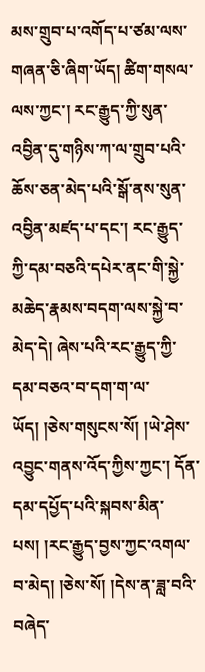མས་གྲུབ་པ་འགོད་པ་ཙམ་ལས་གཞན་ཅི་ཞིག་ཡོད། ཚིག་གསལ་ལས་ཀྱང་། རང་རྒྱུད་ཀྱི་སུན་འབྱིན་དུ་གཉིས་ཀ་ལ་གྲུབ་པའི་ཆོས་ཅན་མེད་པའི་སྒོ་ནས་སུན་འབྱིན་མཛད་པ་དང་། རང་རྒྱུད་ཀྱི་དམ་བཅའི་དཔེར་ནང་གི་སྐྱེ་མཆེད་རྣམས་བདག་ལས་སྐྱེ་བ་མེད་དེ། ཞེས་པའི་རང་རྒྱུད་ཀྱི་དམ་བཅའ་བ་དག་ག་ལ་ཡོད། །ཅེས་གསུངས་སོ། །ཡེ་ཤེས་འབྱུང་གནས་འོད་ཀྱིས་ཀྱང་། དོན་དམ་དཔྱོད་པའི་སྐབས་མིན་པས། །རང་རྒྱུད་བྱས་ཀྱང་འགལ་བ་མེད། །ཅེས་སོ། །དེས་ན་ཟླ་བའི་བཞེད་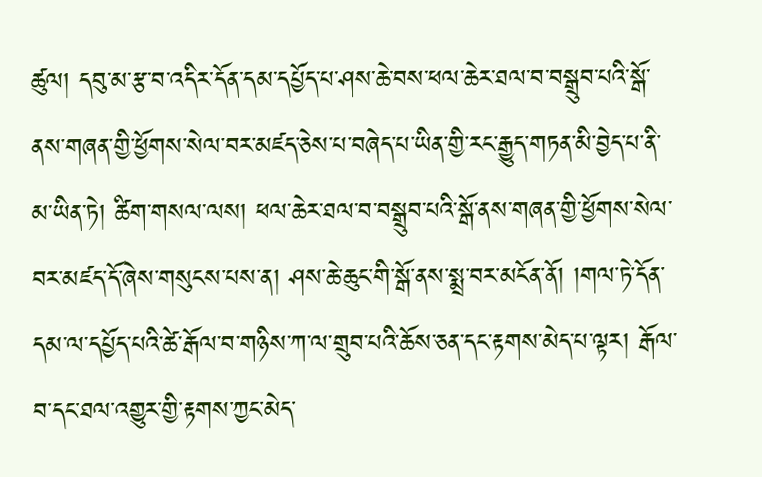ཚུལ། དབུ་མ་རྩ་བ་འདིར་དོན་དམ་དཔྱོད་པ་ཤས་ཆེ་བས་ཕལ་ཆེར་ཐལ་བ་བསྒྲུབ་པའི་སྒོ་ནས་གཞན་གྱི་ཕྱོགས་སེལ་བར་མཛད་ཅེས་པ་བཞེད་པ་ཡིན་གྱི་རང་རྒྱུད་གཏན་མི་བྱེད་པ་ནི་མ་ཡིན་ཏེ། ཚིག་གསལ་ལས། ཕལ་ཆེར་ཐལ་བ་བསྒྲུབ་པའི་སྒོ་ནས་གཞན་གྱི་ཕྱོགས་སེལ་བར་མཛད་དོ་ཞེས་གསུངས་པས་ན། ཤས་ཆེ་ཆུང་གི་སྒོ་ནས་སྨྲ་བར་མངོན་ནོ། །གལ་ཏེ་དོན་དམ་ལ་དཔྱོད་པའི་ཚེ་རྒོལ་བ་གཉིས་ཀ་ལ་གྲུབ་པའི་ཆོས་ཅན་དང་རྟགས་མེད་པ་ལྟར། རྒོལ་བ་དང་ཐལ་འགྱུར་གྱི་རྟགས་ཀྱང་མེད་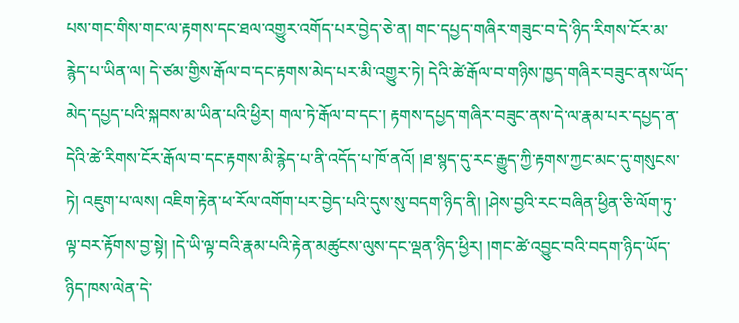པས་གང་གིས་གང་ལ་རྟགས་དང་ཐལ་འགྱུར་འགོད་པར་བྱེད་ཅེ་ན། གང་དཔྱད་གཞིར་གཟུང་བ་དེ་ཉིད་རིགས་ངོར་མ་རྙེད་པ་ཡིན་ལ། དེ་ཙམ་གྱིས་རྒོལ་བ་དང་རྟགས་མེད་པར་མི་འགྱུར་ཏེ། དེའི་ཚེ་རྒོལ་བ་གཉིས་ཁྱད་གཞིར་བཟུང་ནས་ཡོད་མེད་དཔྱད་པའི་སྐབས་མ་ཡིན་པའི་ཕྱིར། གལ་ཏེ་རྒོལ་བ་དང་། རྟགས་དཔྱད་གཞིར་བཟུང་ནས་དེ་ལ་རྣམ་པར་དཔྱད་ན་དེའི་ཚེ་རིགས་ངོར་རྒོལ་བ་དང་རྟགས་མི་རྙེད་པ་ནི་འདོད་པ་ཁོ་ནའོ། །ཐ་སྙད་དུ་རང་རྒྱུད་ཀྱི་རྟགས་ཀྱང་མང་དུ་གསུངས་ཏེ། འཇུག་པ་ལས། འཇིག་རྟེན་ཕ་རོལ་འགོག་པར་བྱེད་པའི་དུས་སུ་བདག་ཉིད་ནི། །ཤེས་བྱའི་རང་བཞིན་ཕྱིན་ཅི་ལོག་ཏུ་ལྟ་བར་རྟོགས་བྱ་སྟེ། །དེ་ཡི་ལྟ་བའི་རྣམ་པའི་རྟེན་མཚུངས་ལུས་དང་ལྡན་ཉིད་ཕྱིར། །གང་ཚེ་འབྱུང་བའི་བདག་ཉིད་ཡོད་ཉིད་ཁས་ལེན་དེ་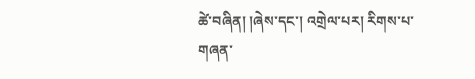ཚེ་བཞིན། །ཞེས་དང་། འགྲེལ་པར། རིགས་པ་གཞན་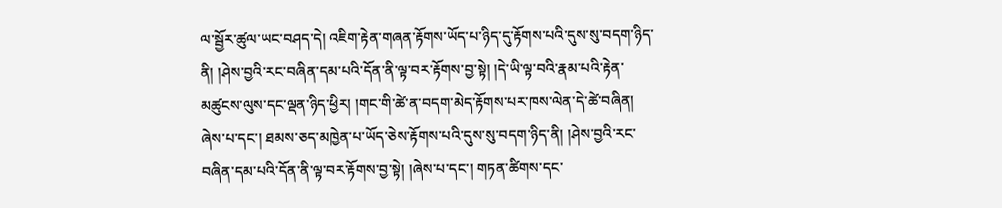ལ་སྦྱོར་ཚུལ་ཡང་བཤད་དེ། འཇིག་རྟེན་གཞན་རྟོགས་ཡོད་པ་ཉིད་དུ་རྟོགས་པའི་དུས་སུ་བདག་ཉིད་ནི། །ཤེས་བྱའི་རང་བཞིན་དམ་པའི་དོན་ནི་ལྟ་བར་རྟོགས་བྱ་སྟེ། །དེ་ཡི་ལྟ་བའི་རྣམ་པའི་རྟེན་མཚུངས་ལུས་དང་ལྡན་ཉིད་ཕྱིར། །གང་གི་ཚེ་ན་བདག་མེད་རྟོགས་པར་ཁས་ལེན་དེ་ཚེ་བཞིན། ཞེས་པ་དང་། ཐམས་ཅད་མཁྱེན་པ་ཡོད་ཅེས་རྟོགས་པའི་དུས་སུ་བདག་ཉིད་ནི། །ཤེས་བྱའི་རང་བཞིན་དམ་པའི་དོན་ནི་ལྟ་བར་རྟོགས་བྱ་སྟེ། །ཞེས་པ་དང་། གཏན་ཚིགས་དང་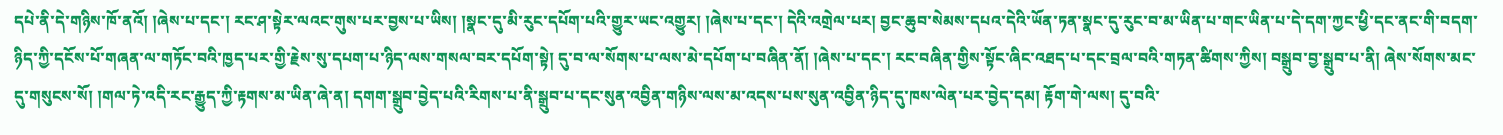དཔེ་ནི་དེ་གཉིས་ཁོ་ནའོ། །ཞེས་པ་དང་། རང་ཤ་སྟེར་ལའང་གུས་པར་བྱས་པ་ཡིས། །སྣང་དུ་མི་རུང་དཔོག་པའི་གྱུར་ཡང་འགྱུར། །ཞེས་པ་དང་། དེའི་འགྲེལ་པར། བྱང་ཆུབ་སེམས་དཔའ་དེའི་ཡོན་ཏན་སྣང་དུ་རུང་བ་མ་ཡིན་པ་གང་ཡིན་པ་དེ་དག་ཀྱང་ཕྱི་དང་ནང་གི་བདག་ཉིད་ཀྱི་དངོས་པོ་གཞན་ལ་གཏོང་བའི་ཁྱད་པར་གྱི་རྗེས་སུ་དཔག་པ་ཉིད་ལས་གསལ་བར་དཔོག་སྟེ། དུ་བ་ལ་སོགས་པ་ལས་མེ་དཔོག་པ་བཞིན་ནོ། །ཞེས་པ་དང་། རང་བཞིན་གྱིས་སྟོང་ཞིང་འཐད་པ་དང་བྲལ་བའི་གཏན་ཚིགས་ཀྱིས། བསྒྲུབ་བྱ་སྒྲུབ་པ་ནི། ཞེས་སོགས་མང་དུ་གསུངས་སོ། །གལ་ཏེ་འདི་རང་རྒྱུད་ཀྱི་རྟགས་མ་ཡིན་ཞེ་ན། དགག་སྒྲུབ་བྱེད་པའི་རིགས་པ་ནི་སྒྲུབ་པ་དང་སུན་འབྱིན་གཉིས་ལས་མ་འདས་པས་སུན་འབྱིན་ཉིད་དུ་ཁས་ལེན་པར་བྱེད་དམ། རྟོག་གེ་ལས། དུ་བའི་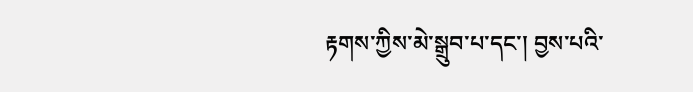རྟགས་ཀྱིས་མེ་སྒྲུབ་པ་དང་། བྱས་པའི་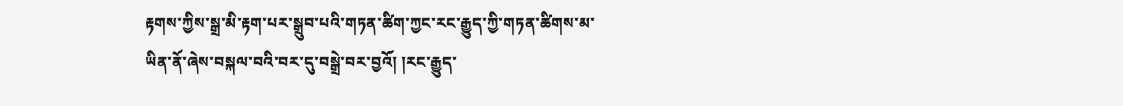རྟགས་ཀྱིས་སྒྲ་མི་རྟག་པར་སྒྲུབ་པའི་གཏན་ཚིག་ཀྱང་རང་རྒྱུད་ཀྱི་གཏན་ཚིགས་མ་ཡིན་ནོ་ཞེས་བསྐལ་བའི་བར་དུ་བསྒྲེ་བར་བྱའོ། །རང་རྒྱུད་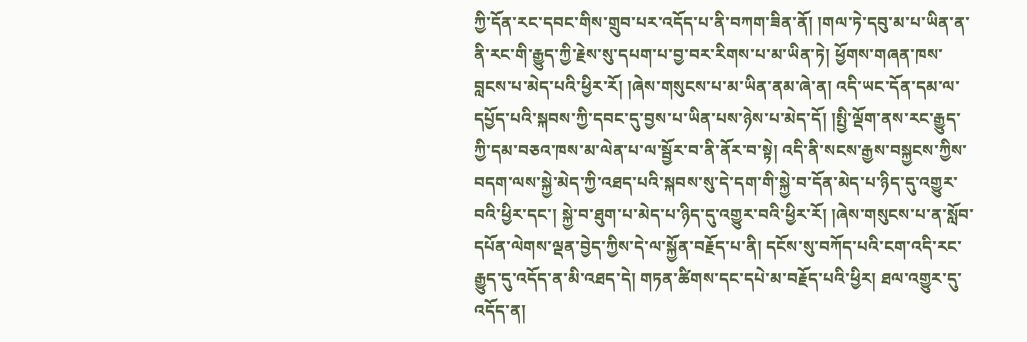ཀྱི་དོན་རང་དབང་གིས་གྲུབ་པར་འདོད་པ་ནི་བཀག་ཟིན་ནོ། །གལ་ཏེ་དབུ་མ་པ་ཡིན་ན་ནི་རང་གི་རྒྱུད་ཀྱི་རྗེས་སུ་དཔག་པ་བྱ་བར་རིགས་པ་མ་ཡིན་ཏེ། ཕྱོགས་གཞན་ཁས་བླངས་པ་མེད་པའི་ཕྱིར་རོ། །ཞེས་གསུངས་པ་མ་ཡིན་ནམ་ཞེ་ན། འདི་ཡང་དོན་དམ་ལ་དཔྱོད་པའི་སྐབས་ཀྱི་དབང་དུ་བྱས་པ་ཡིན་པས་ཉེས་པ་མེད་དོ། །སྤྱི་ལྡོག་ནས་རང་རྒྱུད་ཀྱི་དམ་བཅའ་ཁས་མ་ལེན་པ་ལ་སྦྱོར་བ་ནི་ནོར་བ་སྟེ། འདི་ནི་སངས་རྒྱས་བསྐྱངས་ཀྱིས་བདག་ལས་སྐྱེ་མེད་ཀྱི་འཐད་པའི་སྐབས་སུ་དེ་དག་གི་སྐྱེ་བ་དོན་མེད་པ་ཉིད་དུ་འགྱུར་བའི་ཕྱིར་དང་། སྐྱེ་བ་ཐུག་པ་མེད་པ་ཉིད་དུ་འགྱུར་བའི་ཕྱིར་རོ། །ཞེས་གསུངས་པ་ན་སློབ་དཔོན་ལེགས་ལྡན་བྱེད་ཀྱིས་དེ་ལ་སྐྱོན་བརྗོད་པ་ནི། དངོས་སུ་བཀོད་པའི་ངག་འདི་རང་རྒྱུད་དུ་འདོད་ན་མི་འཐད་དེ། གཏན་ཚིགས་དང་དཔེ་མ་བརྗོད་པའི་ཕྱིར། ཐལ་འགྱུར་དུ་འདོད་ན།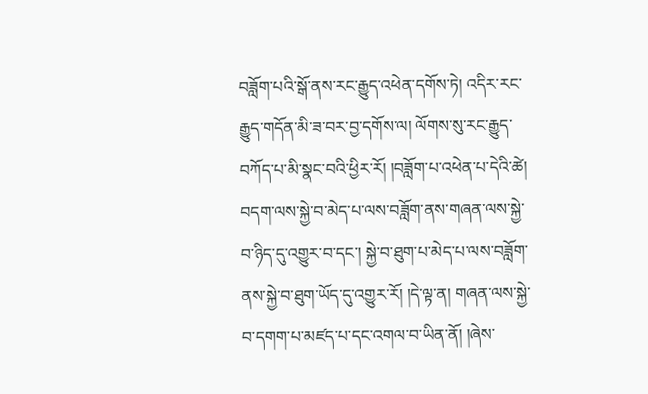བཟློག་པའི་སྒོ་ནས་རང་རྒྱུད་འཕེན་དགོས་ཏེ། འདིར་རང་རྒྱུད་གདོན་མི་ཟ་བར་བྱ་དགོས་ལ། ལོགས་སུ་རང་རྒྱུད་བཀོད་པ་མི་སྣང་བའི་ཕྱིར་རོ། །བཟློག་པ་འཕེན་པ་དེའི་ཚེ། བདག་ལས་སྐྱེ་བ་མེད་པ་ལས་བཟློག་ནས་གཞན་ལས་སྐྱེ་བ་ཉིད་དུ་འགྱུར་བ་དང་། སྐྱེ་བ་ཐུག་པ་མེད་པ་ལས་བཟློག་ནས་སྐྱེ་བ་ཐུག་ཡོད་དུ་འགྱུར་རོ། །དེ་ལྟ་ན། གཞན་ལས་སྐྱེ་བ་དགག་པ་མཛད་པ་དང་འགལ་བ་ཡིན་ནོ། །ཞེས་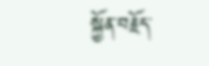སྐྱོན་བརྗོད་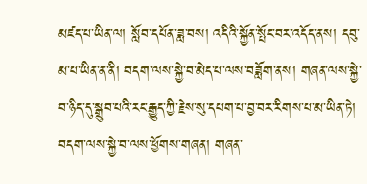མཛད་པ་ཡིན་ལ། སློབ་དཔོན་ཟླ་བས། འདིའི་སྐྱོན་སྤོང་བར་འདོད་ནས། དབུ་མ་པ་ཡིན་ན་ནི། བདག་ལས་སྐྱེ་བ་མེད་པ་ལས་བཟློག་ནས། གཞན་ལས་སྐྱེ་བ་ཉིད་དུ་སྒྲུབ་པའི་རང་རྒྱུད་ཀྱི་རྗེས་སུ་དཔག་པ་བྱ་བར་རིགས་པ་མ་ཡིན་ཏེ། བདག་ལས་སྐྱེ་བ་ལས་ཕྱོགས་གཞན། གཞན་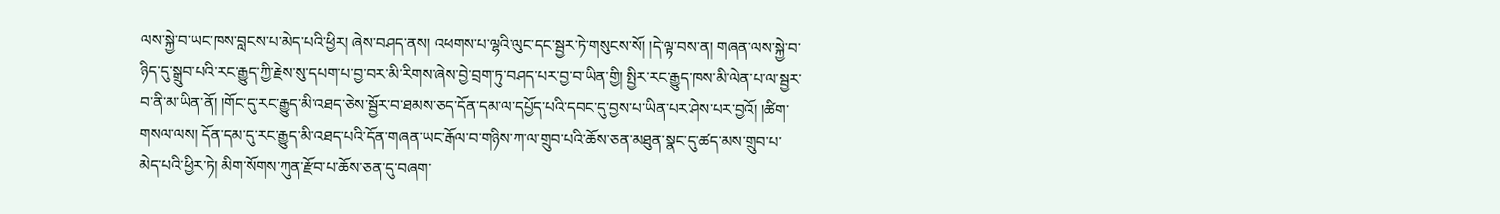ལས་སྐྱེ་བ་ཡང་ཁས་བླངས་པ་མེད་པའི་ཕྱིར། ཞེས་བཤད་ནས། འཕགས་པ་ལྷའི་ལུང་དང་སྦྱར་ཏེ་གསུངས་སོ། །དེ་ལྟ་བས་ན། གཞན་ལས་སྐྱེ་བ་ཉིད་དུ་སྒྲུབ་པའི་རང་རྒྱུད་ཀྱི་རྗེས་སུ་དཔག་པ་བྱ་བར་མི་རིགས་ཞེས་བྱེ་བྲག་ཏུ་བཤད་པར་བྱ་བ་ཡིན་གྱི། སྤྱིར་རང་རྒྱུད་ཁས་མི་ལེན་པ་ལ་སྦྱར་བ་ནི་མ་ཡིན་ནོ། །གོང་དུ་རང་རྒྱུད་མི་འཐད་ཅེས་སྦྱོར་བ་ཐམས་ཅད་དོན་དམ་ལ་དཔྱོད་པའི་དབང་དུ་བྱས་པ་ཡིན་པར་ཤེས་པར་བྱའོ། །ཚིག་གསལ་ལས། དོན་དམ་དུ་རང་རྒྱུད་མི་འཐད་པའི་དོན་གཞན་ཡང་རྒོལ་བ་གཉིས་ཀ་ལ་གྲུབ་པའི་ཆོས་ཅན་མཐུན་སྣང་དུ་ཚད་མས་གྲུབ་པ་མེད་པའི་ཕྱིར་ཏེ། མིག་སོགས་ཀུན་རྫོབ་པ་ཆོས་ཅན་དུ་བཞག་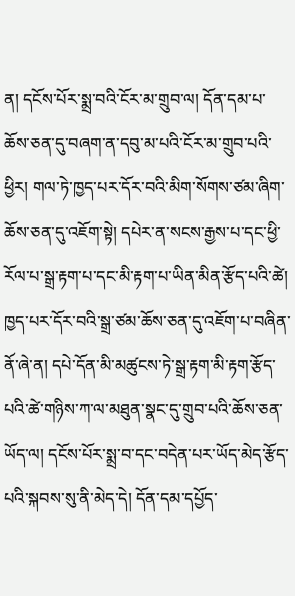ན། དངོས་པོར་སྨྲ་བའི་ངོར་མ་གྲུབ་ལ། དོན་དམ་པ་ཆོས་ཅན་དུ་བཞག་ན་དབུ་མ་པའི་ངོར་མ་གྲུབ་པའི་ཕྱིར། གལ་ཏེ་ཁྱད་པར་དོར་བའི་མིག་སོགས་ཙམ་ཞིག་ཆོས་ཅན་དུ་འཇོག་སྟེ། དཔེར་ན་སངས་རྒྱས་པ་དང་ཕྱི་རོལ་པ་སྒྲ་རྟག་པ་དང་མི་རྟག་པ་ཡིན་མིན་རྩོད་པའི་ཚེ། ཁྱད་པར་དོར་བའི་སྒྲ་ཙམ་ཆོས་ཅན་དུ་འཇོག་པ་བཞིན་ནོ་ཞེ་ན། དཔེ་དོན་མི་མཚུངས་ཏེ་སྒྲ་རྟག་མི་རྟག་རྩོད་པའི་ཚེ་གཉིས་ཀ་ལ་མཐུན་སྣང་དུ་གྲུབ་པའི་ཆོས་ཅན་ཡོད་ལ། དངོས་པོར་སྨྲ་བ་དང་བདེན་པར་ཡོད་མེད་རྩོད་པའི་སྐབས་སུ་ནི་མེད་དེ། དོན་དམ་དཔྱོད་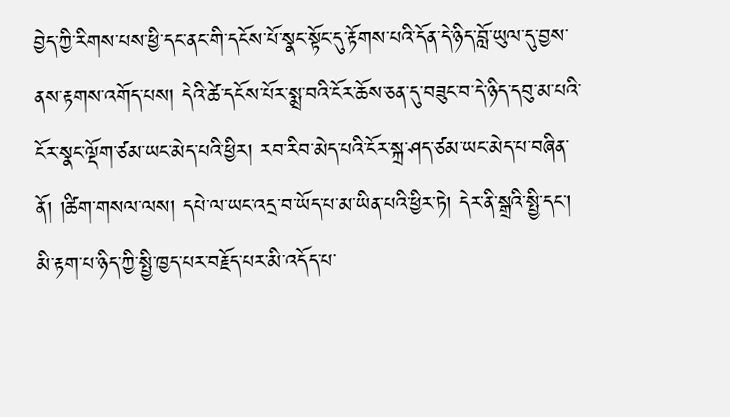བྱེད་ཀྱི་རིགས་པས་ཕྱི་དང་ནང་གི་དངོས་པོ་སྣང་སྟོང་དུ་རྟོགས་པའི་དོན་དེ་ཉིད་བློ་ཡུལ་དུ་བྱས་ནས་རྟགས་འགོད་པས། དེའི་ཚེ་དངོས་པོར་སྨྲ་བའི་ངོར་ཆོས་ཅན་དུ་བཟུང་བ་དེ་ཉིད་དབུ་མ་པའི་ངོར་སྣང་ལྡོག་ཙམ་ཡང་མེད་པའི་ཕྱིར། རབ་རིབ་མེད་པའི་ངོར་སྐྲ་ཤད་ཙམ་ཡང་མེད་པ་བཞིན་ནོ། །ཚིག་གསལ་ལས། དཔེ་ལ་ཡང་འདྲ་བ་ཡོད་པ་མ་ཡིན་པའི་ཕྱིར་ཏེ། དེར་ནི་སྒྲའི་སྤྱི་དང་། མི་རྟག་པ་ཉིད་ཀྱི་སྤྱི་ཁྱད་པར་བརྗོད་པར་མི་འདོད་པ་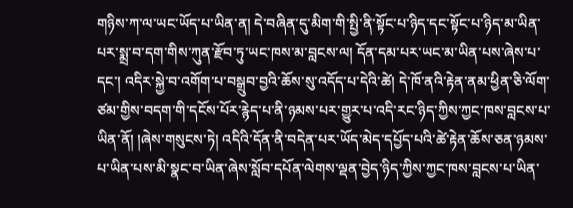གཉིས་ཀ་ལ་ཡང་ཡོད་པ་ཡིན་ན། དེ་བཞིན་དུ་མིག་གི་སྤྱི་ནི་སྟོང་པ་ཉིད་དང་སྟོང་པ་ཉིད་མ་ཡིན་པར་སྨྲ་བ་དག་གིས་ཀུན་རྫོབ་ཏུ་ཡང་ཁས་མ་བླངས་ལ། དོན་དམ་པར་ཡང་མ་ཡིན་པས་ཞེས་པ་དང་། འདིར་སྐྱེ་བ་འགོག་པ་བསྒྲུབ་བྱའི་ཆོས་སུ་འདོད་པ་དེའི་ཚེ། དེ་ཁོ་ནའི་རྟེན་ནམ་ཕྱིན་ཅི་ལོག་ཙམ་གྱིས་བདག་གི་དངོས་པོར་རྙེད་པ་ནི་ཉམས་པར་གྱུར་པ་འདི་རང་ཉིད་ཀྱིས་ཀྱང་ཁས་བླངས་པ་ཡིན་ནོ། །ཞེས་གསུངས་ཏེ། འདིའི་དོན་ནི་བདེན་པར་ཡོད་མེད་དཔྱོད་པའི་ཚེ་རྟེན་ཆོས་ཅན་ཉམས་པ་ཡིན་པས་མི་སྣང་བ་ཡིན་ཞེས་སློབ་དཔོན་ལེགས་ལྡན་བྱེད་ཉིད་ཀྱིས་ཀྱང་ཁས་བླངས་པ་ཡིན་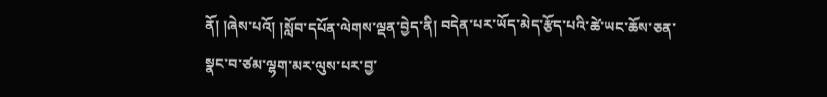ནོ། །ཞེས་པའོ། །སློབ་དཔོན་ལེགས་ལྡན་བྱེད་ནི། བདེན་པར་ཡོད་མེད་རྩོད་པའི་ཚེ་ཡང་ཆོས་ཅན་སྣང་བ་ཙམ་ལྷག་མར་ལུས་པར་བྱ་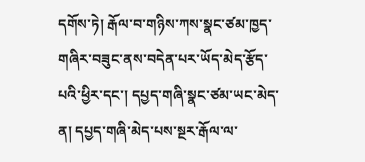དགོས་ཏེ། རྒོལ་བ་གཉིས་ཀས་སྣང་ཙམ་ཁྱད་གཞིར་བཟུང་ནས་བདེན་པར་ཡོད་མེད་རྩོད་པའི་ཕྱིར་དང་། དཔྱད་གཞི་སྣང་ཙམ་ཡང་མེད་ན། དཔྱད་གཞི་མེད་པས་སྔར་རྒོལ་ལ་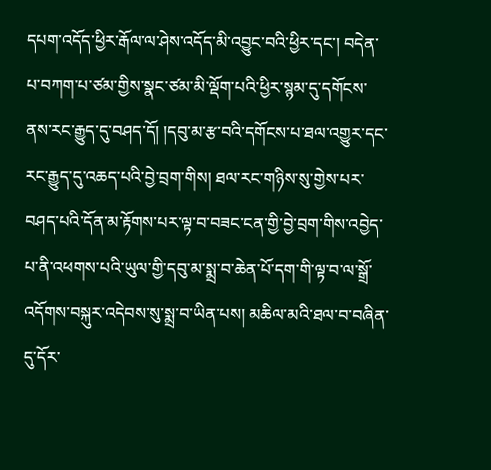དཔག་འདོད་ཕྱིར་རྒོལ་ལ་ཤེས་འདོད་མི་འབྱུང་བའི་ཕྱིར་དང་། བདེན་པ་བཀག་པ་ཙམ་གྱིས་སྣང་ཙམ་མི་ལྡོག་པའི་ཕྱིར་སྙམ་དུ་དགོངས་ནས་རང་རྒྱུད་དུ་བཤད་དོ། །དབུ་མ་རྩ་བའི་དགོངས་པ་ཐལ་འགྱུར་དང་རང་རྒྱུད་དུ་འཆད་པའི་བྱེ་བྲག་གིས། ཐལ་རང་གཉིས་སུ་གྱེས་པར་བཤད་པའི་དོན་མ་རྟོགས་པར་ལྟ་བ་བཟང་ངན་གྱི་བྱེ་བྲག་གིས་འབྱེད་པ་ནི་འཕགས་པའི་ཡུལ་གྱི་དབུ་མ་སྨྲ་བ་ཆེན་པོ་དག་གི་ལྟ་བ་ལ་སྒྲོ་འདོགས་བསྐུར་འདེབས་སུ་སྨྲ་བ་ཡིན་པས། མཆིལ་མའི་ཐལ་བ་བཞིན་དུ་དོར་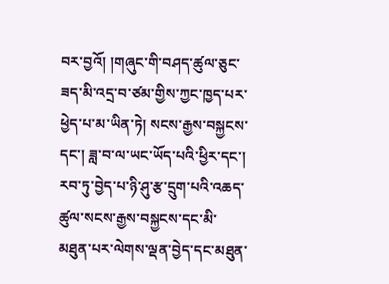བར་བྱའོ། །གཞུང་གི་བཤད་ཚུལ་ཅུང་ཟད་མི་འདྲ་བ་ཙམ་གྱིས་ཀྱང་ཁྱད་པར་ཕྱེད་པ་མ་ཡིན་ཏེ། སངས་རྒྱས་བསྐྱངས་དང་། ཟླ་བ་ལ་ཡང་ཡོད་པའི་ཕྱིར་དང་། རབ་ཏུ་བྱེད་པ་ཉི་ཤུ་རྩ་དྲུག་པའི་འཆད་ཚུལ་སངས་རྒྱས་བསྐྱངས་དང་མི་མཐུན་པར་ལེགས་ལྡན་བྱེད་དང་མཐུན་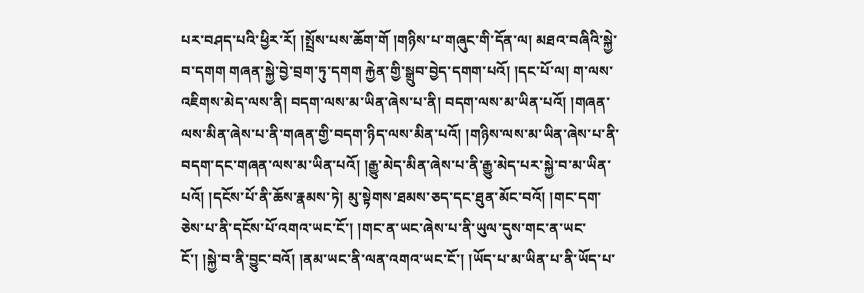པར་བཤད་པའི་ཕྱིར་རོ། །སྤྲོས་པས་ཆོག་གོ །གཉིས་པ་གཞུང་གི་དོན་ལ། མཐའ་བཞིའི་སྐྱེ་བ་དགག གཞན་སྐྱེ་བྱེ་བྲག་ཏུ་དགག རྐྱེན་གྱི་སྒྲུབ་བྱེད་དགག་པའོ། །དང་པོ་ལ། ག་ལས་འཇིགས་མེད་ལས་ནི། བདག་ལས་མ་ཡིན་ཞེས་པ་ནི། བདག་ལས་མ་ཡིན་པའོ། །གཞན་ལས་མིན་ཞེས་པ་ནི་གཞན་གྱི་བདག་ཉིད་ལས་མིན་པའོ། །གཉིས་ལས་མ་ཡིན་ཞེས་པ་ནི་བདག་དང་གཞན་ལས་མ་ཡིན་པའོ། །རྒྱུ་མེད་མིན་ཞེས་པ་ནི་རྒྱུ་མེད་པར་སྐྱེ་བ་མ་ཡིན་པའོ། །དངོས་པོ་ནི་ཆོས་རྣམས་ཏེ། མུ་སྟེགས་ཐམས་ཅད་དང་ཐུན་མོང་བའོ། །གང་དག་ཅེས་པ་ནི་དངོས་པོ་འགའ་ཡང་ངོ་། །གང་ན་ཡང་ཞེས་པ་ནི་ཡུལ་དུས་གང་ན་ཡང་ངོ་། །སྐྱེ་བ་ནི་བྱུང་བའོ། །ནམ་ཡང་ནི་ལན་འགའ་ཡང་ངོ་། །ཡོད་པ་མ་ཡིན་པ་ནི་ཡོད་པ་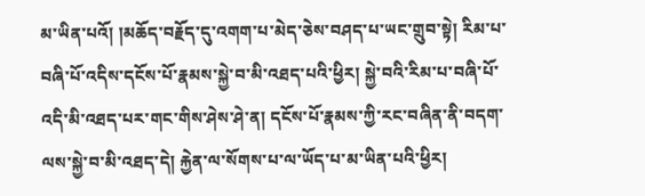མ་ཡིན་པའོ། །མཆོད་བརྗོད་དུ་འགག་པ་མེད་ཅེས་བཤད་པ་ཡང་གྲུབ་སྟེ། རིམ་པ་བཞི་པོ་འདིས་དངོས་པོ་རྣམས་སྐྱེ་བ་མི་འཐད་པའི་ཕྱིར། སྐྱེ་བའི་རིམ་པ་བཞི་པོ་འདི་མི་འཐད་པར་གང་གིས་ཤེས་ཤེ་ན། དངོས་པོ་རྣམས་ཀྱི་རང་བཞིན་ནི་བདག་ལས་སྐྱེ་བ་མི་འཐད་དེ། རྐྱེན་ལ་སོགས་པ་ལ་ཡོད་པ་མ་ཡིན་པའི་ཕྱིར།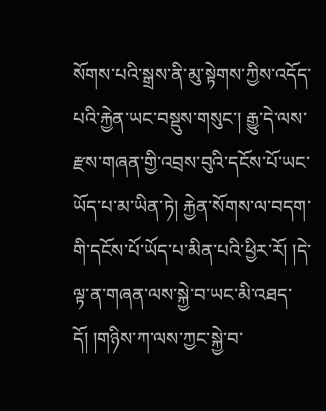སོགས་པའི་སྒྲས་ནི་མུ་སྟེགས་ཀྱིས་འདོད་པའི་རྐྱེན་ཡང་བསྡུས་གསུང་། རྒྱུ་དེ་ལས་རྫས་གཞན་གྱི་འབྲས་བུའི་དངོས་པོ་ཡང་ཡོད་པ་མ་ཡིན་ཏེ། རྐྱེན་སོགས་ལ་བདག་གི་དངོས་པོ་ཡོད་པ་མིན་པའི་ཕྱིར་རོ། །དེ་ལྟ་ན་གཞན་ལས་སྐྱེ་བ་ཡང་མི་འཐད་དོ། །གཉིས་ཀ་ལས་ཀྱང་སྐྱེ་བ་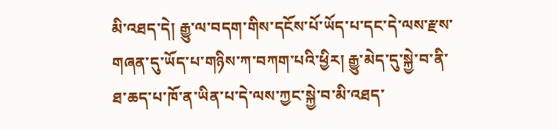མི་འཐད་དེ། རྒྱུ་ལ་བདག་གིས་དངོས་པོ་ཡོད་པ་དང་དེ་ལས་རྫས་གཞན་དུ་ཡོད་པ་གཉིས་ཀ་བཀག་པའི་ཕྱིར། རྒྱུ་མེད་དུ་སྐྱེ་བ་ནི་ཐ་ཆད་པ་ཁོ་ན་ཡིན་པ་དེ་ལས་ཀྱང་སྐྱེ་བ་མི་འཐད་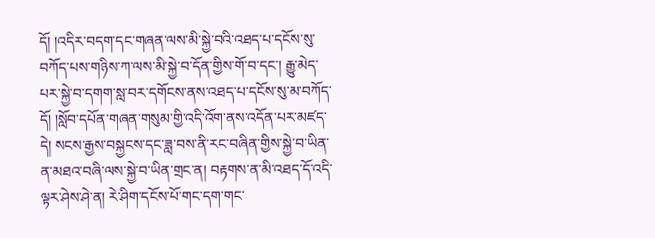དོ། །འདིར་བདག་དང་གཞན་ལས་མི་སྐྱེ་བའི་འཐད་པ་དངོས་སུ་བཀོད་པས་གཉིས་ཀ་ལས་མི་སྐྱེ་བ་དོན་གྱིས་གོ་བ་དང་། རྒྱུ་མེད་པར་སྐྱེ་བ་དགག་སླ་བར་དགོངས་ནས་འཐད་པ་དངོས་སུ་མ་བཀོད་དོ། །སློབ་དཔོན་གཞན་གསུམ་གྱི་འདི་འོག་ནས་འདོན་པར་མཛད་དེ། སངས་རྒྱས་བསྐྱངས་དང་ཟླ་བས་ནི་རང་བཞིན་གྱིས་སྐྱེ་བ་ཡིན་ན་མཐའ་བཞི་ལས་སྐྱེ་བ་ཡིན་གྲང་ན། བརྟགས་ན་མི་འཐད་དོ་འདི་ལྟར་ཤེས་ཤེ་ན། རེ་ཤིག་དངོས་པོ་གང་དག་གང་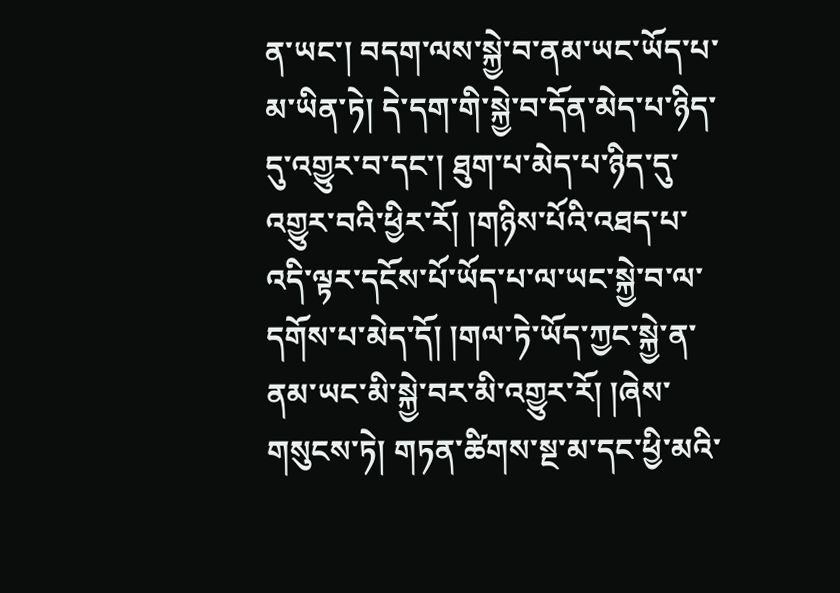ན་ཡང་། བདག་ལས་སྐྱེ་བ་ནམ་ཡང་ཡོད་པ་མ་ཡིན་ཏེ། དེ་དག་གི་སྐྱེ་བ་དོན་མེད་པ་ཉིད་དུ་འགྱུར་བ་དང་། ཐུག་པ་མེད་པ་ཉིད་དུ་འགྱུར་བའི་ཕྱིར་རོ། །གཉིས་པོའི་འཐད་པ་འདི་ལྟར་དངོས་པོ་ཡོད་པ་ལ་ཡང་སྐྱེ་བ་ལ་དགོས་པ་མེད་དོ། །གལ་ཏེ་ཡོད་ཀྱང་སྐྱེ་ན་ནམ་ཡང་མི་སྐྱེ་བར་མི་འགྱུར་རོ། །ཞེས་གསུངས་ཏེ། གཏན་ཚིགས་སྔ་མ་དང་ཕྱི་མའི་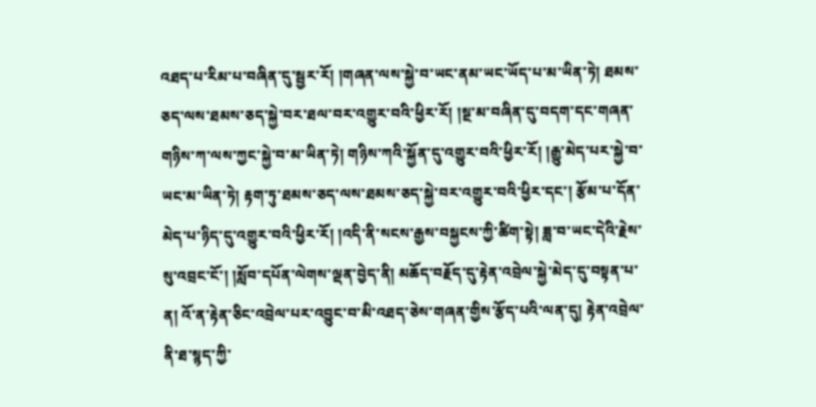འཐད་པ་རིམ་པ་བཞིན་དུ་སྦྱར་རོ། །གཞན་ལས་སྐྱེ་བ་ཡང་ནམ་ཡང་ཡོད་པ་མ་ཡིན་ཏེ། ཐམས་ཅད་ལས་ཐམས་ཅད་སྐྱེ་བར་ཐལ་བར་འགྱུར་བའི་ཕྱིར་རོ། །སྔ་མ་བཞིན་དུ་བདག་དང་གཞན་གཉིས་ཀ་ལས་ཀྱང་སྐྱེ་བ་མ་ཡིན་ཏེ། གཉིས་ཀའི་སྐྱོན་དུ་འགྱུར་བའི་ཕྱིར་རོ། །རྒྱུ་མེད་པར་སྐྱེ་བ་ཡང་མ་ཡིན་ཏེ། རྟག་ཏུ་ཐམས་ཅད་ལས་ཐམས་ཅད་སྐྱེ་བར་འགྱུར་བའི་ཕྱིར་དང་། རྩོམ་པ་དོན་མེད་པ་ཉིད་དུ་འགྱུར་བའི་ཕྱིར་རོ། །འདི་ནི་སངས་རྒྱས་བསྐྱངས་ཀྱི་ཚིག་སྟེ། ཟླ་བ་ཡང་དེའི་རྗེས་སུ་འབྲང་ངོ་། །སློབ་དཔོན་ལེགས་ལྡན་བྱེད་ནི། མཆོད་བརྗོད་དུ་རྟེན་འབྲེལ་སྐྱེ་མེད་དུ་བསྟན་པ་ན། འོ་ན་རྟེན་ཅིང་འབྲེལ་པར་འབྱུང་བ་མི་འཐད་ཅེས་གཞན་གྱིས་རྩོད་པའི་ལན་དུ། རྟེན་འབྲེལ་ནི་ཐ་སྙད་ཀྱི་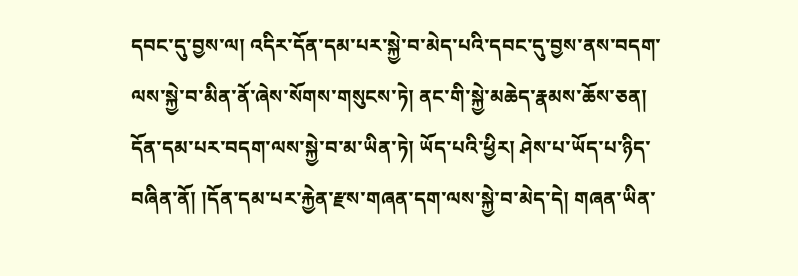དབང་དུ་བྱས་ལ། འདིར་དོན་དམ་པར་སྐྱེ་བ་མེད་པའི་དབང་དུ་བྱས་ནས་བདག་ལས་སྐྱེ་བ་མིན་ནོ་ཞེས་སོགས་གསུངས་ཏེ། ནང་གི་སྐྱེ་མཆེད་རྣམས་ཆོས་ཅན། དོན་དམ་པར་བདག་ལས་སྐྱེ་བ་མ་ཡིན་ཏེ། ཡོད་པའི་ཕྱིར། ཤེས་པ་ཡོད་པ་ཉིད་བཞིན་ནོ། །དོན་དམ་པར་རྐྱེན་རྫས་གཞན་དག་ལས་སྐྱེ་བ་མེད་དེ། གཞན་ཡིན་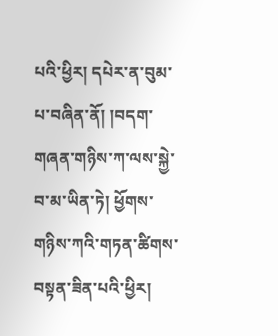པའི་ཕྱིར། དཔེར་ན་བུམ་པ་བཞིན་ནོ། །བདག་གཞན་གཉིས་ཀ་ལས་སྐྱེ་བ་མ་ཡིན་ཏེ། ཕྱོགས་གཉིས་ཀའི་གཏན་ཚིགས་བསྟན་ཟིན་པའི་ཕྱིར།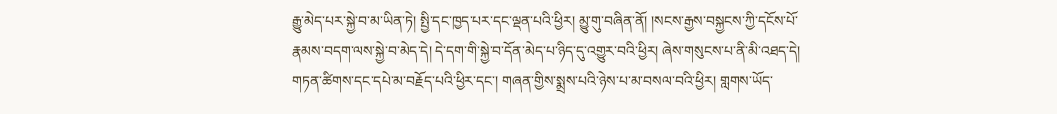རྒྱུ་མེད་པར་སྐྱེ་བ་མ་ཡིན་ཏེ། སྤྱི་དང་ཁྱད་པར་དང་ལྡན་པའི་ཕྱིར། མྱུ་གུ་བཞིན་ནོ། །སངས་རྒྱས་བསྐྱངས་ཀྱི་དངོས་པོ་རྣམས་བདག་ལས་སྐྱེ་བ་མེད་དེ། དེ་དག་གི་སྐྱེ་བ་དོན་མེད་པ་ཉིད་དུ་འགྱུར་བའི་ཕྱིར། ཞེས་གསུངས་པ་ནི་མི་འཐད་དེ། གཏན་ཚིགས་དང་དཔེ་མ་བརྗོད་པའི་ཕྱིར་དང་། གཞན་གྱིས་སྨྲས་པའི་ཉེས་པ་མ་བསལ་བའི་ཕྱིར། གླགས་ཡོད་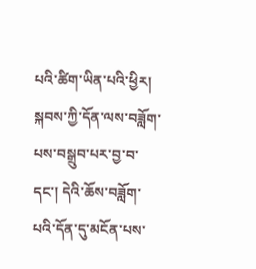པའི་ཚིག་ཡིན་པའི་ཕྱིར། སྐབས་ཀྱི་དོན་ལས་བཟློག་པས་བསྒྲུབ་པར་བྱ་བ་དང་། དེའི་ཆོས་བཟློག་པའི་དོན་དུ་མངོན་པས་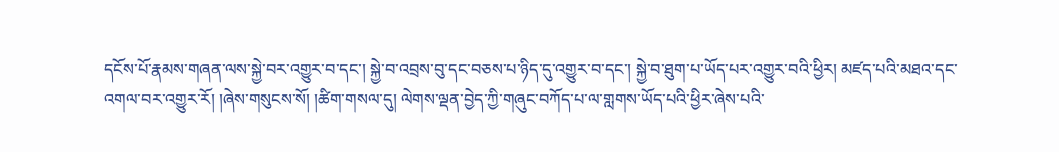དངོས་པོ་རྣམས་གཞན་ལས་སྐྱེ་བར་འགྱུར་བ་དང་། སྐྱེ་བ་འབྲས་བུ་དང་བཅས་པ་ཉིད་དུ་འགྱུར་བ་དང་། སྐྱེ་བ་ཐུག་པ་ཡོད་པར་འགྱུར་བའི་ཕྱིར། མཛད་པའི་མཐའ་དང་འགལ་བར་འགྱུར་རོ། །ཞེས་གསུངས་སོ། །ཚིག་གསལ་དུ། ལེགས་ལྡན་བྱེད་ཀྱི་གཞུང་བཀོད་པ་ལ་གླགས་ཡོད་པའི་ཕྱིར་ཞེས་པའི་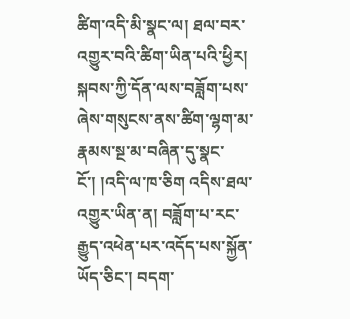ཚིག་འདི་མི་སྣང་ལ། ཐལ་བར་འགྱུར་བའི་ཚིག་ཡིན་པའི་ཕྱིར། སྐབས་ཀྱི་དོན་ལས་བཟློག་པས་ཞེས་གསུངས་ནས་ཚིག་ལྷག་མ་རྣམས་སྔ་མ་བཞིན་དུ་སྣང་ངོ་། །འདི་ལ་ཁ་ཅིག འདིས་ཐལ་འགྱུར་ཡིན་ན། བཟློག་པ་རང་རྒྱུད་འཕེན་པར་འདོད་པས་སྐྱོན་ཡོད་ཅིང་། བདག་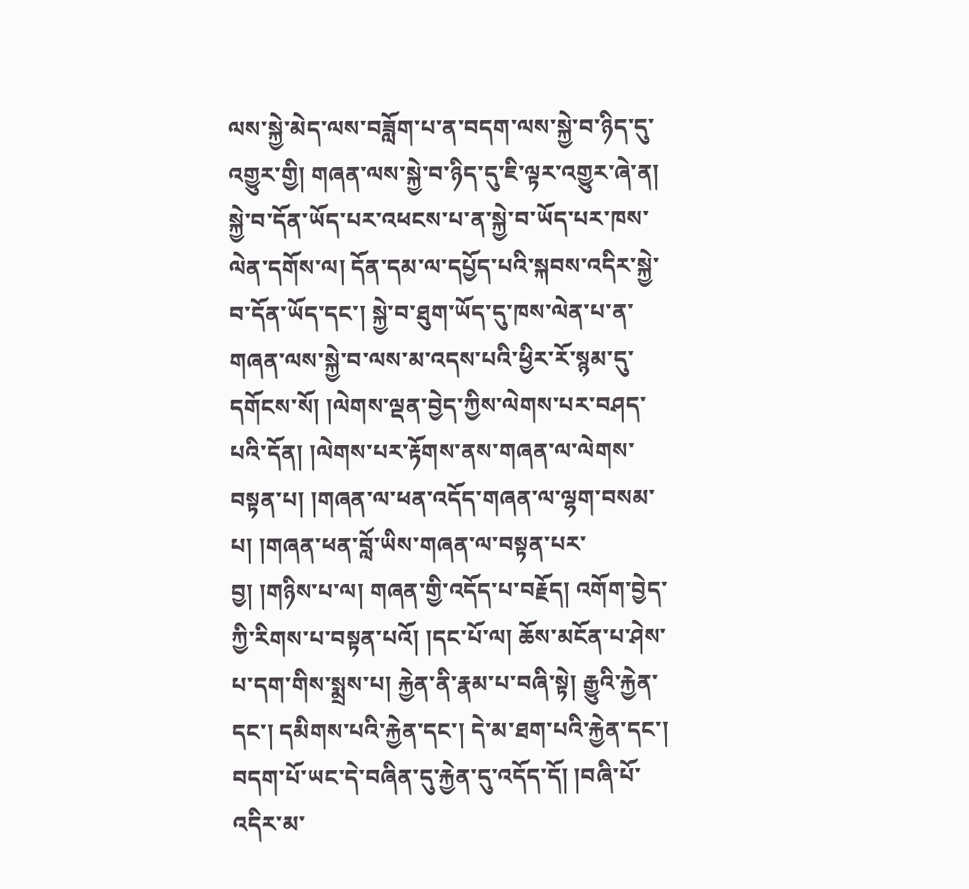ལས་སྐྱེ་མེད་ལས་བཟློག་པ་ན་བདག་ལས་སྐྱེ་བ་ཉིད་དུ་འགྱུར་གྱི། གཞན་ལས་སྐྱེ་བ་ཉིད་དུ་ཇི་ལྟར་འགྱུར་ཞེ་ན། སྐྱེ་བ་དོན་ཡོད་པར་འཕངས་པ་ན་སྐྱེ་བ་ཡོད་པར་ཁས་ལེན་དགོས་ལ། དོན་དམ་ལ་དཔྱོད་པའི་སྐབས་འདིར་སྐྱེ་བ་དོན་ཡོད་དང་། སྐྱེ་བ་ཐུག་ཡོད་དུ་ཁས་ལེན་པ་ན་གཞན་ལས་སྐྱེ་བ་ལས་མ་འདས་པའི་ཕྱིར་རོ་སྙམ་དུ་དགོངས་སོ། །ལེགས་ལྡན་བྱེད་ཀྱིས་ལེགས་པར་བཤད་པའི་དོན། །ལེགས་པར་རྟོགས་ནས་གཞན་ལ་ལེགས་བསྟན་པ། །གཞན་ལ་ཕན་འདོད་གཞན་ལ་ལྷག་བསམ་པ། །གཞན་ཕན་བློ་ཡིས་གཞན་ལ་བསྟན་པར་བྱ། །གཉིས་པ་ལ། གཞན་གྱི་འདོད་པ་བརྗོད། འགོག་བྱེད་ཀྱི་རིགས་པ་བསྟན་པའོ། །དང་པོ་ལ། ཆོས་མངོན་པ་ཤེས་པ་དག་གིས་སྨྲས་པ། རྐྱེན་ནི་རྣམ་པ་བཞི་སྟེ། རྒྱུའི་རྐྱེན་དང་། དམིགས་པའི་རྐྱེན་དང་། དེ་མ་ཐག་པའི་རྐྱེན་དང་། བདག་པོ་ཡང་དེ་བཞིན་དུ་རྐྱེན་དུ་འདོད་དོ། །བཞི་པོ་འདིར་མ་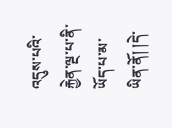འདུས་པའི་རྐྱེན་ལྔ་པ་ནི་ཡོད་པ་མ་ཡིན་ནོ། །དེ་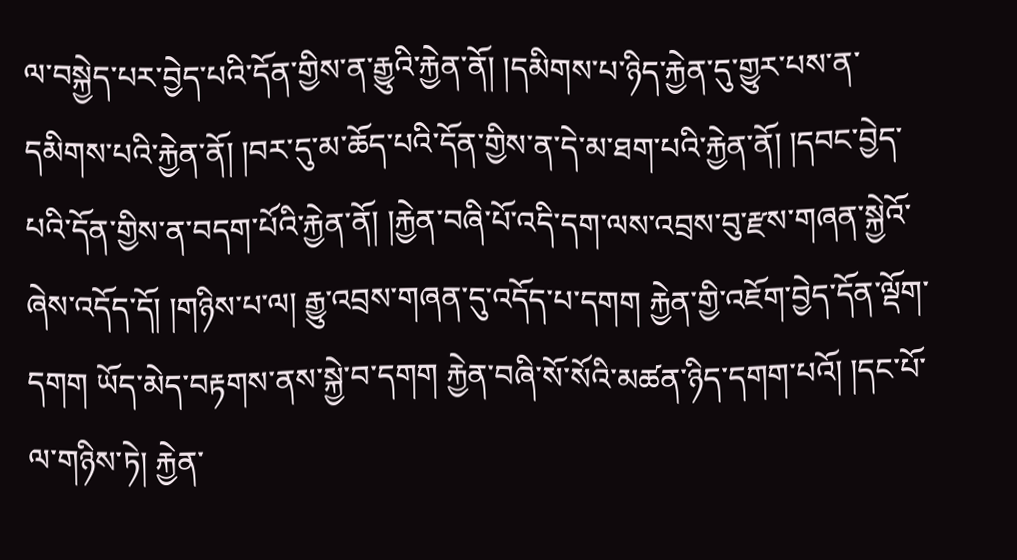ལ་བསྐྱེད་པར་བྱེད་པའི་དོན་གྱིས་ན་རྒྱུའི་རྐྱེན་ནོ། །དམིགས་པ་ཉིད་རྐྱེན་དུ་གྱུར་པས་ན་དམིགས་པའི་རྐྱེན་ནོ། །བར་དུ་མ་ཆོད་པའི་དོན་གྱིས་ན་དེ་མ་ཐག་པའི་རྐྱེན་ནོ། །དབང་བྱེད་པའི་དོན་གྱིས་ན་བདག་པོའི་རྐྱེན་ནོ། །རྐྱེན་བཞི་པོ་འདི་དག་ལས་འབྲས་བུ་རྫས་གཞན་སྐྱེའོ་ཞེས་འདོད་དོ། །གཉིས་པ་ལ། རྒྱུ་འབྲས་གཞན་དུ་འདོད་པ་དགག རྐྱེན་གྱི་འཇོག་བྱེད་དོན་ལྡོག་དགག ཡོད་མེད་བརྟགས་ནས་སྐྱེ་བ་དགག རྐྱེན་བཞི་སོ་སོའི་མཚན་ཉིད་དགག་པའོ། །དང་པོ་ལ་གཉིས་ཏེ། རྐྱེན་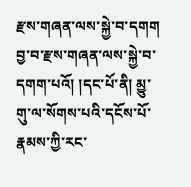རྫས་གཞན་ལས་སྐྱེ་བ་དགག བྱ་བ་རྫས་གཞན་ལས་སྐྱེ་བ་དགག་པའོ། །དང་པོ་ནི། མྱུ་གུ་ལ་སོགས་པའི་དངོས་པོ་རྣམས་ཀྱི་རང་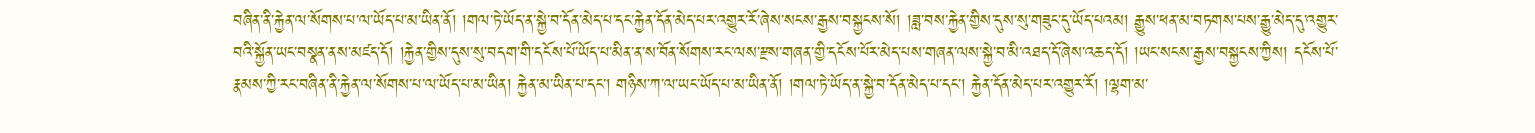བཞིན་ནི་རྐྱེན་ལ་སོགས་པ་ལ་ཡོད་པ་མ་ཡིན་ནོ། །གལ་ཏེ་ཡོད་ན་སྐྱེ་བ་དོན་མེད་པ་དང་རྐྱེན་དོན་མེད་པར་འགྱུར་རོ་ཞེས་སངས་རྒྱས་བསྐྱངས་སོ། །ཟླ་བས་རྐྱེན་གྱིས་དུས་སུ་གཟུང་དུ་ཡོད་པའམ། རྒྱུས་ཕན་མ་བཏགས་པས་རྒྱུ་མེད་དུ་འགྱུར་བའི་སྐྱོན་ཡང་བསྣན་ནས་མཛད་དོ། །རྐྱེན་གྱིས་དུས་སུ་བདག་གི་དངོས་པོ་ཡོད་པ་མིན་ན་ས་བོན་སོགས་རང་ལས་རྫས་གཞན་གྱི་དངོས་པོར་མེད་པས་གཞན་ལས་སྐྱེ་བ་མི་འཐད་དོ་ཞེས་འཆད་དོ། །ཡང་སངས་རྒྱས་བསྐྱངས་ཀྱིས། དངོས་པོ་རྣམས་ཀྱི་རང་བཞིན་ནི་རྐྱེན་ལ་སོགས་པ་ལ་ཡོད་པ་མ་ཡིན། རྐྱེན་མ་ཡིན་པ་དང་། གཉིས་ཀ་ལ་ཡང་ཡོད་པ་མ་ཡིན་ནོ། །གལ་ཏེ་ཡོད་ན་སྐྱེ་བ་དོན་མེད་པ་དང་། རྐྱེན་དོན་མེད་པར་འགྱུར་རོ། །ལྷག་མ་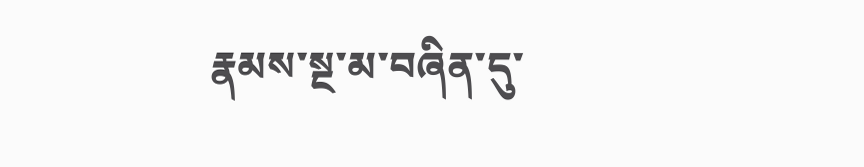རྣམས་སྔ་མ་བཞིན་དུ་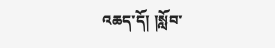འཆད་དོ། །སློབ་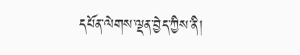དཔོན་ལེགས་ལྡན་བྱེད་ཀྱིས་ནི།